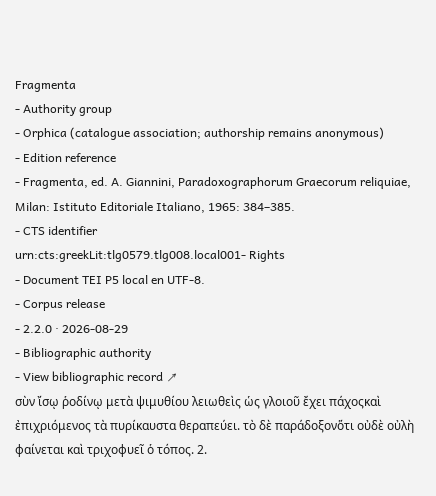Fragmenta
- Authority group
- Orphica (catalogue association; authorship remains anonymous)
- Edition reference
- Fragmenta, ed. A. Giannini, Paradoxographorum Graecorum reliquiae, Milan: Istituto Editoriale Italiano, 1965: 384–385.
- CTS identifier
urn:cts:greekLit:tlg0579.tlg008.local001- Rights
- Document TEI P5 local en UTF-8.
- Corpus release
- 2.2.0 · 2026-08-29
- Bibliographic authority
- View bibliographic record ↗
σὺν ἴσῳ ῥοδίνῳ μετὰ ψιμυθίου λειωθεὶς ὡς γλοιοῦ ἔχει πάχοςκαὶ ἐπιχριόμενος τὰ πυρίκαυστα θεραπεύει. τὸ δὲ παράδοξονὅτι οὐδὲ οὐλὴ φαίνεται καὶ τριχοφυεῖ ὁ τόπος. 2.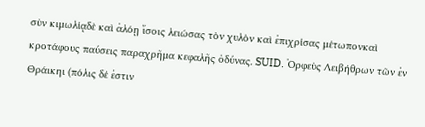σὺν κιμωλίᾳδὲ καὶ ἀλόῃ ἴσοις λειώσας τὸν χυλὸν καὶ ἐπιχρίσας μέτωπονκαὶ κροτάφους παύσεις παραχρῆμα κεφαλῆς ὀδύνας. SUID. Ὀρφεὺς Λειβήθρων τῶν ἐν Θράικηι (πόλις δέ ἐστιν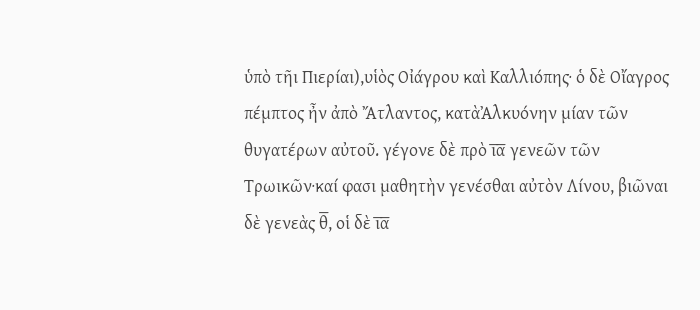ὑπὸ τῆι Πιερίαι),υἱὸς Οἰάγρου καὶ Καλλιόπης· ὁ δὲ Οἴαγρος πέμπτος ἦν ἀπὸ Ἄτλαντος, κατὰἈλκυόνην μίαν τῶν θυγατέρων αὐτοῦ. γέγονε δὲ πρὸ ι̅α̅ γενεῶν τῶν Τρωικῶν·καί φασι μαθητὴν γενέσθαι αὐτὸν Λίνου, βιῶναι δὲ γενεὰς θ̅, οἱ δὲ ι̅α̅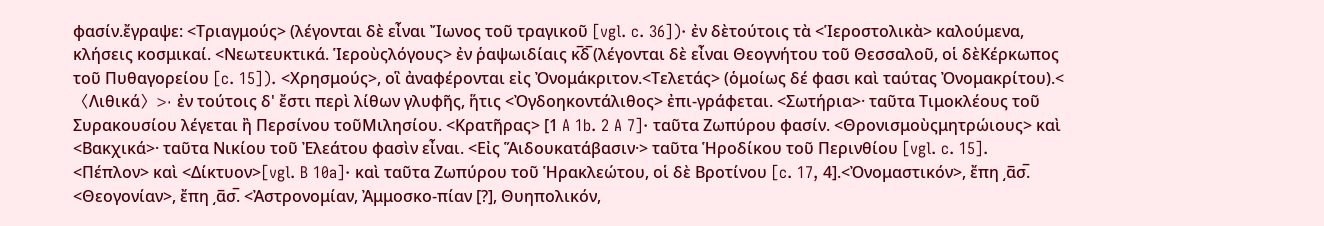φασίν.ἔγραψε: <Τριαγμούς> (λέγονται δὲ εἶναι Ἴωνος τοῦ τραγικοῦ [vgl. c. 36])· ἐν δὲτούτοις τὰ <Ἱεροστολικὰ> καλούμενα, κλήσεις κοσμικαί. <Νεωτευκτικά. Ἱεροὺςλόγους> ἐν ῥαψωιδίαις κ̅δ̅ (λέγονται δὲ εἶναι Θεογνήτου τοῦ Θεσσαλοῦ, οἱ δὲΚέρκωπος τοῦ Πυθαγορείου [c. 15]). <Χρησμούς>, οἳ ἀναφέρονται εἰς Ὀνομάκριτον.<Τελετάς> (ὁμοίως δέ φασι καὶ ταύτας Ὀνομακρίτου).<〈Λιθικά〉>· ἐν τούτοις δ' ἔστι περὶ λίθων γλυφῆς, ἥτις <Ὀγδοηκοντάλιθος> ἐπι-γράφεται. <Σωτήρια>· ταῦτα Τιμοκλέους τοῦ Συρακουσίου λέγεται ἢ Περσίνου τοῦΜιλησίου. <Κρατῆρας> [1 A 1b. 2 A 7]· ταῦτα Ζωπύρου φασίν. <Θρονισμοὺςμητρώιους> καὶ <Βακχικά>· ταῦτα Νικίου τοῦ Ἐλεάτου φασὶν εἶναι. <Εἰς Ἅιδουκατάβασιν·> ταῦτα Ἡροδίκου τοῦ Περινθίου [vgl. c. 15]. <Πέπλον> καὶ <Δίκτυον>[vgl. B 10a]· καὶ ταῦτα Ζωπύρου τοῦ Ἡρακλεώτου, οἱ δὲ Βροτίνου [c. 17, 4].<Ὀνομαστικόν>, ἔπη ͵α̅σ̅. <Θεογονίαν>, ἔπη ͵α̅σ̅. <Ἀστρονομίαν, Ἀμμοσκο-πίαν [?], Θυηπολικόν,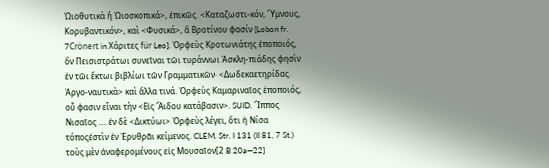Ὠιοθυτικὰ ἢ Ὠιοσκοπικά>, ἐπικῶς. <Καταζωστι-κόν, Ὕμνους, Κορυβαντικόν>, καὶ <Φυσικά>, ἃ Βροτίνου φασίν [Lobon fr. 7Crönert in Χάριτες für Leo]. Ὀρφεὺς Κροτωνιάτης ἐποποιός, ὃν Πεισιστράτωι συνεῖναι τῶι τυράννωι Ἀσκλη-πιάδης φησὶν ἐν τῶι ἕκτωι βιβλίωι τῶν Γραμματικῶν· <Δωδεκαετηρίδας. Ἀργο-ναυτικὰ> καὶ ἄλλα τινά. Ὀρφεὺς Καμαριναῖος ἐποποιός, οὗ φασιν εἶναι τὴν <Εἰς Ἅιδου κατάβασιν>. SUID. Ἵππος Νισαῖος .... ἐν δὲ <Δικτύωι> Ὀρφεὺς λέγει, ὅτι ἡ Νίσα τόποςἐστὶν ἐν Ἐρυθρᾶι κείμενος. CLEM. Str. I 131 (II 81, 7 St.) τοὺς μὲν ἀναφερομένους εἰς Μουσαῖον[2 B 20a—22]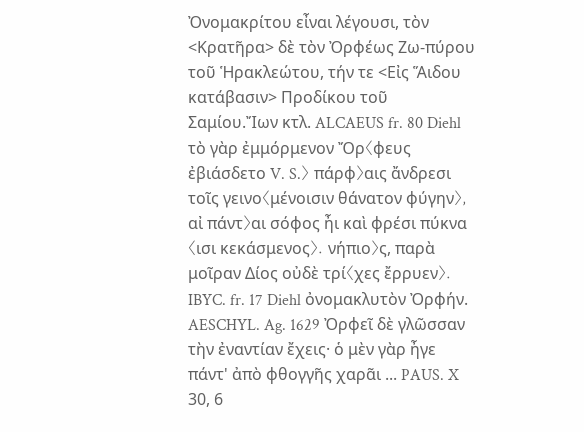Ὀνομακρίτου εἶναι λέγουσι, τὸν <Κρατῆρα> δὲ τὸν Ὀρφέως Ζω-πύρου τοῦ Ἡρακλεώτου, τήν τε <Εἰς Ἅιδου κατάβασιν> Προδίκου τοῦ Σαμίου.Ἴων κτλ. ALCAEUS fr. 80 Diehl τὸ γὰρ ἐμμόρμενον Ὄρ〈φευς ἐβιάσδετο V. S.〉 πάρφ〉αις ἄνδρεσι τοῖς γεινο〈μένοισιν θάνατον φύγην〉, αἰ πάντ〉αι σόφος ἦι καὶ φρέσι πύκνα〈ισι κεκάσμενος〉. νήπιο〉ς, παρὰ μοῖραν Δίος οὐδὲ τρί〈χες ἔρρυεν〉. IBYC. fr. 17 Diehl ὀνομακλυτὸν Ὀρφήν. AESCHYL. Ag. 1629 Ὀρφεῖ δὲ γλῶσσαν τὴν ἐναντίαν ἔχεις· ὁ μὲν γὰρ ἦγε πάντ' ἀπὸ φθογγῆς χαρᾶι ... PAUS. X 30, 6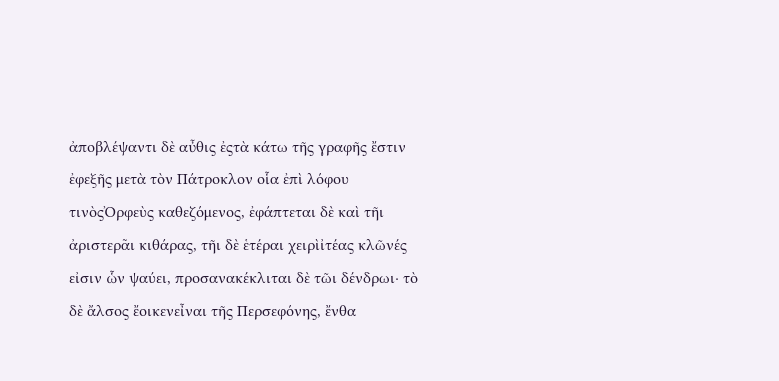ἀποβλέψαντι δὲ αὖθις ἐςτὰ κάτω τῆς γραφῆς ἔστιν ἐφεξῆς μετὰ τὸν Πάτροκλον οἷα ἐπὶ λόφου τινὸςὈρφεὺς καθεζόμενος, ἐφάπτεται δὲ καὶ τῆι ἀριστερᾶι κιθάρας, τῆι δὲ ἑτέραι χειρὶἰτέας κλῶνές εἰσιν ὧν ψαύει, προσανακέκλιται δὲ τῶι δένδρωι· τὸ δὲ ἄλσος ἔοικενεἶναι τῆς Περσεφόνης, ἔνθα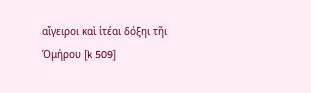αἴγειροι καὶ ἰτέαι δόξηι τῆι Ὁμήρου [k 509]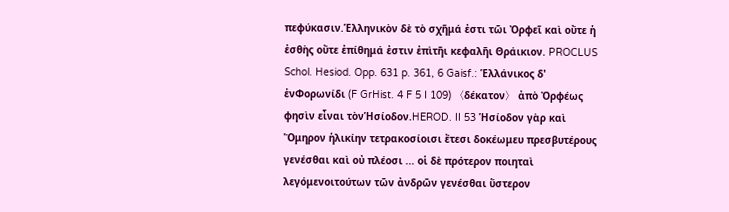πεφύκασιν.Ἑλληνικὸν δὲ τὸ σχῆμά ἐστι τῶι Ὀρφεῖ καὶ οὔτε ἡ ἐσθὴς οὔτε ἐπίθημά ἐστιν ἐπὶτῆι κεφαλῆι Θράικιον. PROCLUS Schol. Hesiod. Opp. 631 p. 361, 6 Gaisf.: Ἑλλάνικος δ' ἐνΦορωνίδι (F GrHist. 4 F 5 I 109) 〈δέκατον〉 ἀπὸ Ὀρφέως φησὶν εἶναι τὸνἩσίοδον.HEROD. II 53 Ἡσίοδον γὰρ καὶ Ὅμηρον ἡλικίην τετρακοσίοισι ἔτεσι δοκέωμευ πρεσβυτέρους γενέσθαι καὶ οὐ πλέοσι ... οἱ δὲ πρότερον ποιηταὶ λεγόμενοιτούτων τῶν ἀνδρῶν γενέσθαι ὕστερον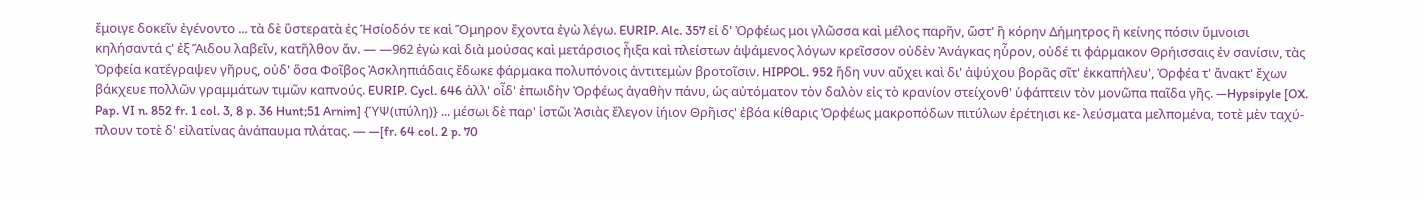ἔμοιγε δοκεῖν ἐγένοντο ... τὰ δὲ ὕστερατὰ ἐς Ἡσίοδόν τε καὶ Ὅμηρον ἔχοντα ἐγὼ λέγω. EURIP. Alc. 357 εἰ δ' Ὀρφέως μοι γλῶσσα καὶ μέλος παρῆν, ὥστ' ἢ κόρην Δήμητρος ἢ κείνης πόσιν ὕμνοισι κηλήσαντά ς' ἐξ Ἅιδου λαβεῖν, κατῆλθον ἄν. — —962 ἐγὼ καὶ διὰ μούσας καὶ μετάρσιος ἦιξα καὶ πλείστων ἁψάμενος λόγων κρεῖσσον οὐδὲν Ἀνάγκας ηὗρον, οὐδέ τι φάρμακον Θρήισσαις ἐν σανίσιν, τὰς Ὀρφεία κατέγραψεν γῆρυς, οὐδ' ὅσα Φοῖβος Ἀσκληπιάδαις ἔδωκε φάρμακα πολυπόνοις ἀντιτεμὼν βροτοῖσιν. HIPPOL. 952 ἤδη νυν αὔχει καὶ δι' ἀψύχου βορᾶς σῖτ' ἐκκαπήλευ', Ὀρφέα τ' ἄνακτ' ἔχων βάκχευε πολλῶν γραμμάτων τιμῶν καπνούς. EURIP. Cycl. 646 ἀλλ' οἶδ' ἐπωιδὴν Ὀρφέως ἀγαθὴν πάνυ, ὡς αὐτόματον τὸν δαλὸν εἰς τὸ κρανίον στείχονθ' ὑφάπτειν τὸν μονῶπα παῖδα γῆς. —Hypsipyle [OX. Pap. VI n. 852 fr. 1 col. 3, 8 p. 36 Hunt;51 Arnim] {ὙΨ(ιπύλη)} ... μέσωι δὲ παρ' ἱστῶι Ἀσιὰς ἔλεγον ἰήιον Θρῆισς' ἐβόα κίθαρις Ὀρφέως μακροπόδων πιτύλων ἐρέτηισι κε- λεύσματα μελπομένα, τοτὲ μὲν ταχύ- πλουν τοτὲ δ' εἰλατίνας ἀνάπαυμα πλάτας. — —[fr. 64 col. 2 p. 70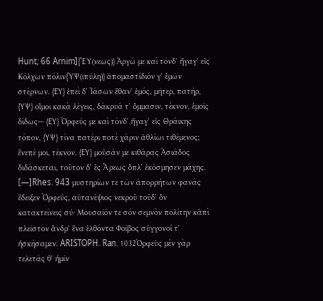Hunt; 66 Arnim]{ἜΥ(νεως)} Ἀργώ με καὶ τόνδ' ἤγαγ' εἰς Κόλχων πόλιν{ὙΨ(ιπύλη)} ἀπομαστίδιόν γ' ἐμῶν στέρνων. {ΕΥ} ἐπεὶ δ' Ἰάσων ἔθαν' ἐμός, μῆτερ, πατήρ, {ΥΨ} οἴμοι κακὰ λέγεις, δάκρυά τ' ὄμμασιν, τέκνον, ἐμοῖς δίδως— {ΕΥ} Ὀρφεύς με καὶ τόνδ' ἤγαγ' εἰς Θράικης τόπον, {ΥΨ} τίνα πατέρι ποτὲ χάριν ἀθλίωι τιθέμενος; ἔνεπέ μοι, τέκνον. {ΕΥ} μοῦσάν με κιθάρας Ἀσιάδος διδάσκεται, τοῦτον δ' ἐς Ἄρεως ὅπλ' ἐκόσμησεν μάχης. [—]Rhes. 943 μυστηρίων τε τῶν ἀπορρήτων φανάς ἔδειξεν Ὀρφεύς, αὐτανέψιος νεκροῦ τοῦδ' ὃν κατακτείνεις σύ· Μουσαῖόν τε σόν σεμνὸν πολίτην κἀπὶ πλεῖστον ἄνδρ' ἕνα ἐλθόντα Φοῖβος σύγγονοί τ' ἠσκήσαμεν. ARISTOPH. Ran. 1032Ὀρφεὺς μὲν γὰρ τελετάς θ' ἡμῖν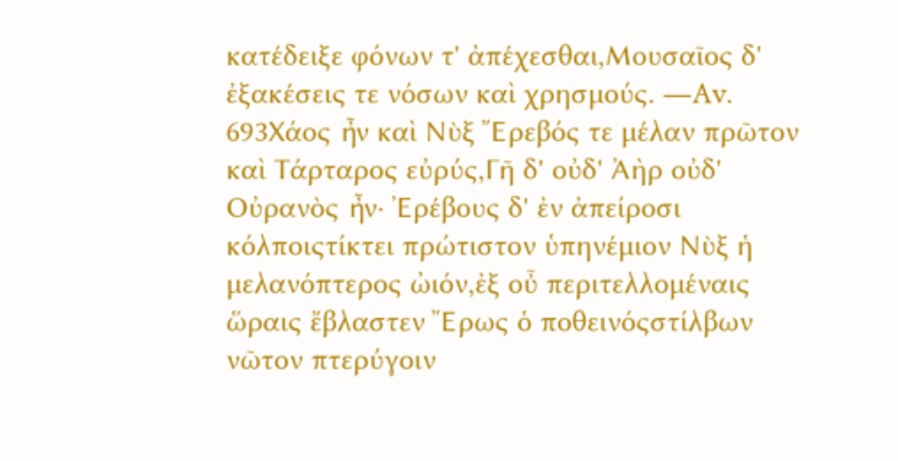κατέδειξε φόνων τ' ἀπέχεσθαι,Μουσαῖος δ' ἐξακέσεις τε νόσων καὶ χρησμούς. —Av. 693Χάος ἦν καὶ Νὺξ Ἔρεβός τε μέλαν πρῶτον καὶ Τάρταρος εὐρύς,Γῆ δ' οὐδ' Ἀὴρ οὐδ' Οὐρανὸς ἦν· Ἐρέβους δ' ἐν ἀπείροσι κόλποιςτίκτει πρώτιστον ὑπηνέμιον Νὺξ ἡ μελανόπτερος ὠιόν,ἐξ οὖ περιτελλομέναις ὥραις ἔβλαστεν Ἔρως ὁ ποθεινόςστίλβων νῶτον πτερύγοιν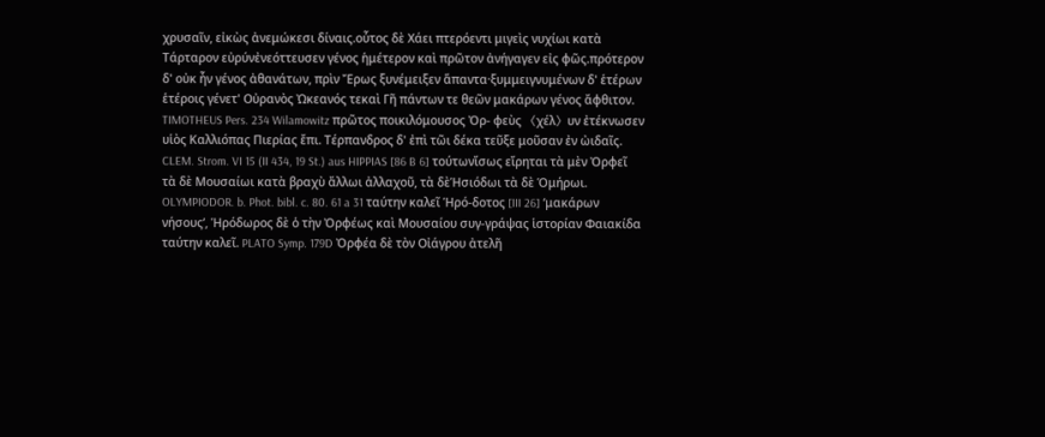χρυσαῖν, εἰκὼς ἀνεμώκεσι δίναις.οὗτος δὲ Χάει πτερόεντι μιγεὶς νυχίωι κατὰ Τάρταρον εὐρύνἐνεόττευσεν γένος ἡμέτερον καὶ πρῶτον ἀνήγαγεν εἰς φῶς.πρότερον δ' οὐκ ἦν γένος ἀθανάτων, πρὶν Ἔρως ξυνέμειξεν ἅπαντα·ξυμμειγνυμένων δ' ἑτέρων ἑτέροις γένετ' Οὐρανὸς Ὠκεανός τεκαὶ Γῆ πάντων τε θεῶν μακάρων γένος ἄφθιτον. TIMOTHEUS Pers. 234 Wilamowitz πρῶτος ποικιλόμουσος Ὀρ- φεὺς 〈χέλ〉υν ἐτέκνωσεν υἱὸς Καλλιόπας Πιερίας ἔπι. Τέρπανδρος δ' ἐπὶ τῶι δέκα τεῦξε μοῦσαν ἐν ὠιδαῖς. CLEM. Strom. VI 15 (II 434, 19 St.) aus HIPPIAS [86 B 6] τούτωνἴσως εἴρηται τὰ μὲν Ὀρφεῖ τὰ δὲ Μουσαίωι κατὰ βραχὺ ἄλλωι ἀλλαχοῦ, τὰ δὲἩσιόδωι τὰ δὲ Ὁμήρωι. OLYMPIODOR. b. Phot. bibl. c. 80. 61 a 31 ταύτην καλεῖ Ἡρό-δοτος [III 26] ‘μακάρων νήσους’, Ἡρόδωρος δὲ ὁ τὴν Ὀρφέως καὶ Μουσαίου συγ-γράψας ἱστορίαν Φαιακίδα ταύτην καλεῖ. PLATO Symp. 179D Ὀρφέα δὲ τὸν Οἰάγρου ἀτελῆ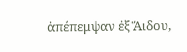ἀπέπεμψαν ἐξ Ἅιδου,